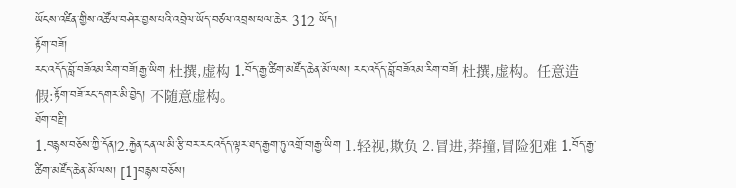ཡོངས་འཛིན་གྱིས་འཚོལ་བཤེར་བྱས་པའི་འབྲེལ་ཡོད་བཙལ་འབྲས་ཕལ་ཆེར 312 ཡོད།
རྟོག་བཟོ།
རང་འདོད་བློ་བཟོའམ་རིག་བཟོ།རྒྱ་ཡིག 杜撰,虚构 1.བོད་རྒྱ་ཚིག་མཛོད་ཆེན་མོ་ལས། རང་འདོད་བློ་བཟོའམ་རིག་བཟོ། 杜撰,虚构。任意造假:རྟོག་བཟོ་རང་དགར་མི་བྱེད། 不随意虚构。
ཐོག་བརྫི།
1.བརྙས་བཅོས་ཀྱི་དོན།2.རྐྱེན་ངན་ལ་མི་རྩི་བར་རང་འདོད་ལྟར་ཐད་རྒྱག་ཏུ་འགྲོ་བ།རྒྱ་ཡིག 1.轻视,欺负 2.冒进,莽撞,冒险犯难 1.བོད་རྒྱ་ཚིག་མཛོད་ཆེན་མོ་ལས། [1]བརྙས་བཅོས།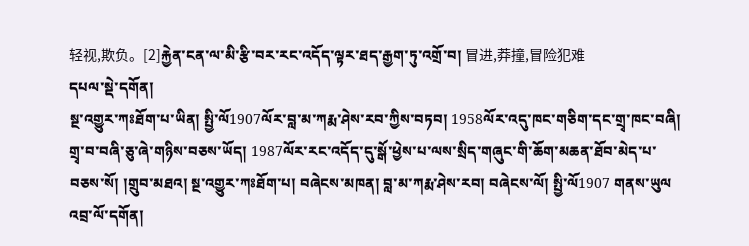轻视,欺负。[2]རྐྱེན་ངན་ལ་མི་རྩི་བར་རང་འདོད་ལྟར་ཐད་རྒྱག་ཏུ་འགྲོ་བ། 冒进,莽撞,冒险犯难
དཔལ་སྡེ་དགོན།
སྔ་འགྱུར་ཀཿཐོག་པ་ཡིན། སྤྱི་ལོ1907ལོར་བླ་མ་ཀརྨ་ཤེས་རབ་ཀྱིས་བཏབ། 1958ལོར་འདུ་ཁང་གཅིག་དང་གྲྭ་ཁང་བཞི། གྲྭ་བ་བཞི་ཅུ་ཞེ་གཉིས་བཅས་ཡོད། 1987ལོར་རང་འདོད་དུ་སྒོ་ཕྱེས་པ་ལས་སྲིད་གཞུང་གི་ཆོག་མཆན་ཐོབ་མེད་པ་བཅས་སོ། །གྲུབ་མཐའ། སྔ་འགྱུར་ཀཿཐོག་པ། བཞེངས་མཁན། བླ་མ་ཀརྨ་ཤེས་རབ། བཞེངས་ལོ། སྤྱི་ལོ1907 གནས་ཡུལ
འབྲ་ལོ་དགོན།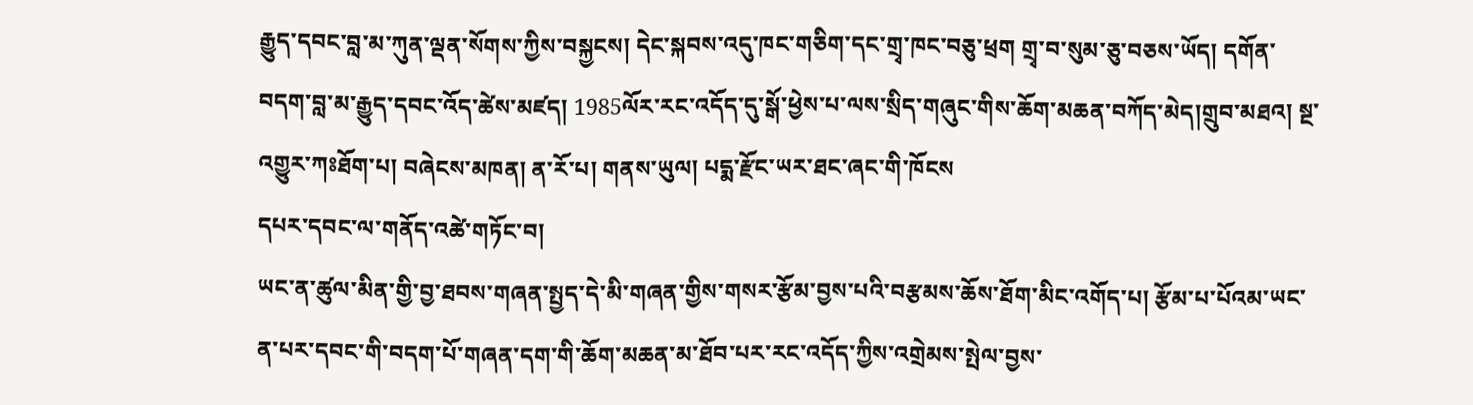རྒྱུད་དབང་བླ་མ་ཀུན་ལྡན་སོགས་ཀྱིས་བསྐྱངས། དེང་སྐབས་འདུ་ཁང་གཅིག་དང་གྲྭ་ཁང་བཅུ་ཕྲག གྲྭ་བ་སུམ་ཅུ་བཅས་ཡོད། དགོན་བདག་བླ་མ་རྒྱུད་དབང་འོད་ཚེས་མཛད། 1985ལོར་རང་འདོད་དུ་སྒོ་ཕྱེས་པ་ལས་སྲིད་གཞུང་གིས་ཆོག་མཆན་བཀོད་མེད།གྲུབ་མཐའ། སྔ་འགྱུར་ཀཿཐོག་པ། བཞེངས་མཁན། ན་རོ་པ། གནས་ཡུལ། པདྨ་རྫོང་ཡར་ཐང་ཞང་གི་ཁོངས
དཔར་དབང་ལ་གནོད་འཚེ་གཏོང་བ།
ཡང་ན་ཚུལ་མིན་གྱི་བྱ་ཐབས་གཞན་སྤྱད་དེ་མི་གཞན་གྱིས་གསར་རྩོམ་བྱས་པའི་བརྩམས་ཆོས་ཐོག་མིང་འགོད་པ། རྩོམ་པ་པོའམ་ཡང་ན་པར་དབང་གི་བདག་པོ་གཞན་དག་གི་ཆོག་མཆན་མ་ཐོབ་པར་རང་འདོད་ཀྱིས་འགྲེམས་སྤེལ་བྱས་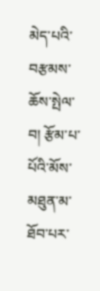མེད་པའི་བརྩམས་ཆོས་སྤེལ་བ། རྩོམ་པ་པོའི་མོས་མཐུན་མ་ཐོབ་པར་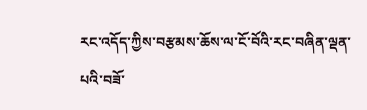རང་འདོད་ཀྱིས་བརྩམས་ཆོས་ལ་ངོ་བོའི་རང་བཞིན་ལྡན་པའི་བཟོ་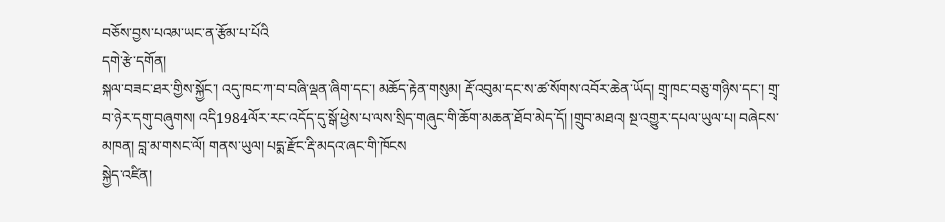བཅོས་བྱས་པའམ་ཡང་ན་རྩོམ་པ་པོའི
དགེ་རྩེ་དགོན།
སྐལ་བཟང་ཐར་གྱིས་སྐྱོང་། འདུ་ཁང་ཀ་བ་བཞི་ལྡན་ཞིག་དང་། མཆོད་རྟེན་གསུམ། རྡོ་འབུམ་དང་ས་ཚ་སོགས་འབོར་ཆེན་ཡོད། གྲྭ་ཁང་བཅུ་གཉིས་དང་། གྲྭ་བ་ཉེར་དགུ་བཞུགས། འདི1984ལོར་རང་འདོད་དུ་སྒོ་ཕྱེས་པ་ལས་སྲིད་གཞུང་གི་ཆོག་མཆན་ཐོབ་མེད་དོ། །གྲུབ་མཐའ། སྔ་འགྱུར་དཔལ་ཡུལ་པ། བཞེངས་མཁན། བླ་མ་གསང་ལོ། གནས་ཡུལ། པདྨ་རྫོང་རྡི་མདའ་ཞང་གི་ཁོངས
སྐྱེད་འཛིན།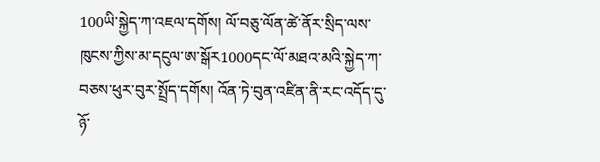100ཡི་སྐྱེད་ཀ་འཇལ་དགོས། ལོ་བཅུ་ལོན་ཚེ་ནོར་སྲིད་ལས་ཁུངས་ཀྱིས་མ་དངུལ་ཨ་སྒོར1000དང་ལོ་མཐའ་མའི་སྐྱེད་ཀ་བཅས་ཕུར་བུར་སྤྲོད་དགོས། འོན་ཏེ་བུན་འཛིན་ནི་རང་འདོད་དུ་ཉོ་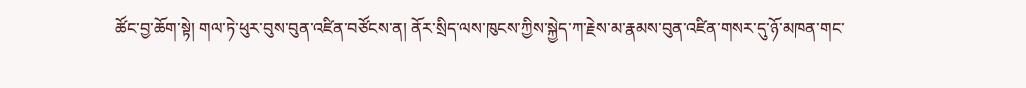ཚོང་བྱ་ཆོག་སྟེ། གལ་ཏེ་ཕུར་བུས་བུན་འཛིན་བཙོངས་ན། ནོར་སྲིད་ལས་ཁུངས་ཀྱིས་སྐྱེད་ཀ་རྗེས་མ་རྣམས་བུན་འཛིན་གསར་དུ་ཉོ་མཁན་གང་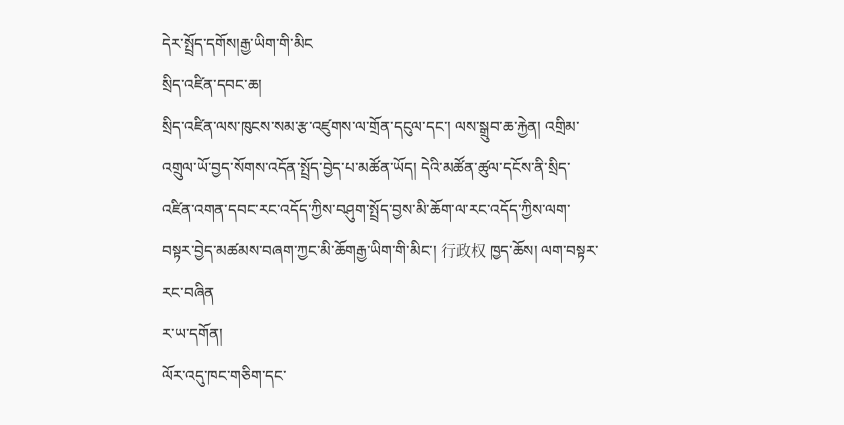དེར་སྤྲོད་དགོས།རྒྱ་ཡིག་གི་མིང
སྲིད་འཛིན་དབང་ཆ།
སྲིད་འཛིན་ལས་ཁུངས་སམ་རྩ་འཛུགས་ལ་གྲོན་དངུལ་དང་། ལས་སྒྲུབ་ཆ་རྐྱེན། འགྲིམ་འགྲུལ་ཡོ་བྱད་སོགས་འདོན་སྤྲོད་བྱེད་པ་མཚོན་ཡོད། དེའི་མཚོན་ཚུལ་དངོས་ནི་སྲིད་འཛིན་འགན་དབང་རང་འདོད་ཀྱིས་བཤུག་སྤྲོད་བྱས་མི་ཆོག་ལ་རང་འདོད་ཀྱིས་ལག་བསྟར་བྱེད་མཚམས་བཞག་ཀྱང་མི་ཆོགརྒྱ་ཡིག་གི་མིང་། 行政权 ཁྱད་ཆོས། ལག་བསྟར་རང་བཞིན
ར་ཡ་དགོན།
ལོར་འདུ་ཁང་གཅིག་དང་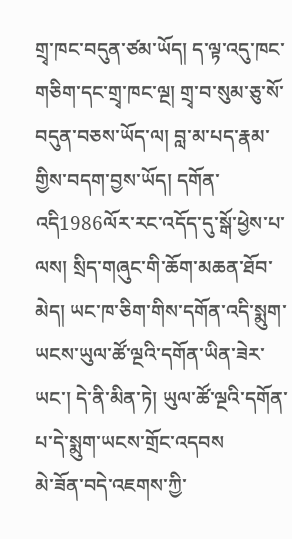གྲྭ་ཁང་བདུན་ཙམ་ཡོད། ད་ལྟ་འདུ་ཁང་གཅིག་དང་གྲྭ་ཁང་ལྔ། གྲྭ་བ་སུམ་ཅུ་སོ་བདུན་བཅས་ཡོད་ལ། བླ་མ་པད་རྣམ་གྱིས་བདག་བྱས་ཡོད། དགོན་འདི1986ལོར་རང་འདོད་དུ་སྒོ་ཕྱེས་པ་ལས། སྲིད་གཞུང་གི་ཆོག་མཆན་ཐོབ་མེད། ཡང་ཁ་ཅིག་གིས་དགོན་འདི་སྨུག་ཡངས་ཡུལ་ཚོ་ལྔའི་དགོན་ཡིན་ཟེར་ཡང་། དེ་ནི་མིན་ཏེ། ཡུལ་ཚོ་ལྔའི་དགོན་པ་དེ་སྨུག་ཡངས་གྲོང་འདབས
མེ་ཟོན་བདེ་འཇགས་ཀྱི་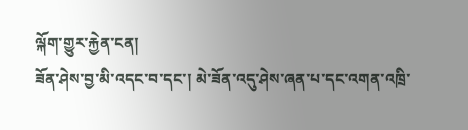ལྐོག་གྱུར་རྐྱེན་ངན།
ཟོན་ཤེས་བྱ་མི་འདང་བ་དང་། མེ་ཟོན་འདུ་ཤེས་ཞན་པ་དང་འགན་འཁྲི་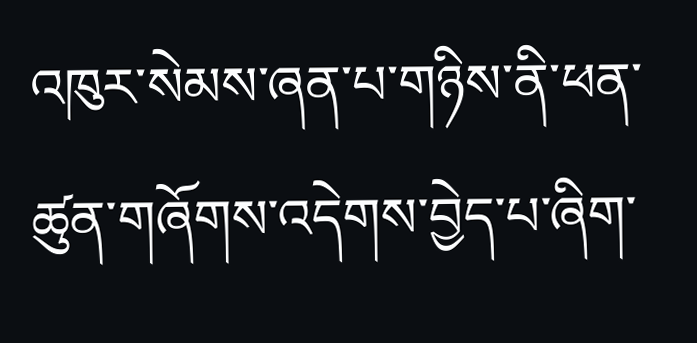འཁུར་སེམས་ཞན་པ་གཉིས་ནི་ཕན་ཚུན་གཞོགས་འདེགས་བྱེད་པ་ཞིག་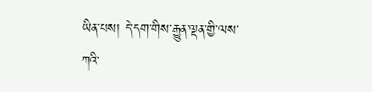ཡིན་པས། དེ་དག་གིས་རྒྱུན་ལྡན་གྱི་ལས་ཀའི་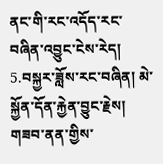ནང་གི་རང་འདོད་རང་བཞིན་འབྱུང་ངེས་རེད། 5.བསྐྱར་ཟློས་རང་བཞིན། མེ་སྐྱོན་དོན་རྐྱེན་བྱུང་རྗེས། གཟབ་ནན་གྱིས་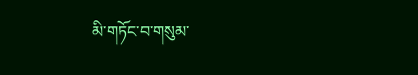མི་གཏོང་བ་གསུམ་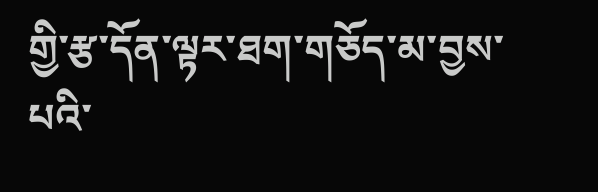གྱི་རྩ་དོན་ལྟར་ཐག་གཅོད་མ་བྱས་པའི་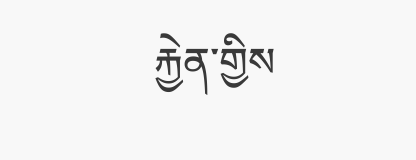རྐྱེན་གྱིས